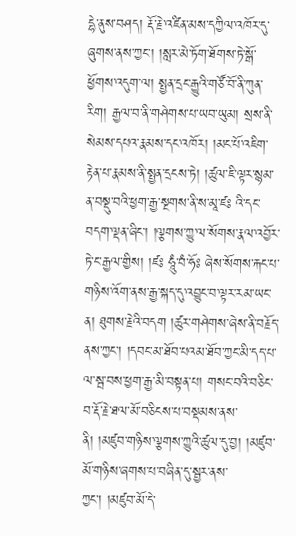དྷེ་ནུས་བཤད། རྡོ་རྗེ་འཛིན་མས་དཀྱིལ་འཁོར་དུ་ཞུགས་ནས་ཀྱང་། །སླར་མེ་ཏོག་ཐོགས་ཏེ་སྒོ་ཕྱོགས་འདུག་ལ། སྤྱན་དྲང་རྒྱུའི་གཙོ་བོ་ནི་ཀུན་རིག། རྒྱལ་བ་ནི་གཤེགས་པ་ཡབ་ཡུམ། སྲས་ནི་སེམས་དཔའ་རྣམས་དང་འཁོར། །མང་པོ་འཇིག་རྟེན་པ་རྣམས་ནི་སྤྱན་དྲངས་ཏེ། །ཚུལ་ཇི་ལྟར་སྙམ་ན་བསྡུ་བའི་ཕྱག་རྒྱ་སྔགས་ནི་ས་མཱ་ཛཿ འི་དང་བདག་ལྡན་ཞིང་། །ལྕགས་ཀྱུ་ལ་སོགས་རྣལ་འབྱོར་ཏེ་ང་རྒྱལ་གྱིས། །ཛཿ ཧཱུཾ་བཾ་ཧོཿ ཞེས་སོགས་རྐང་པ་གཉིས་འོག་ནས་རྒྱ་སྐད་དུ་འབྱུང་བ་ལྟར་རམ་ཡང་ན། ཐུགས་རྗེའི་བདག །ཚུར་གཤེགས་ཞེས་ནི་བརྗོད་ནས་ཀྱང་། །དབང་མ་ཐོབ་པའམ་ཐོབ་ཀྱང་མི་དད་པ་ལ་སྦ་བས་ཕྱག་རྒྱ་མི་བསྟན་པ། གསང་བའི་བཅིང་བ་རྡོ་རྗེ་ཐལ་མོ་བཅིངས་པ་བསྡམས་ནས་ནི། །མཛུབ་གཉིས་ལྕགས་ཀྱུའི་ཚུལ་དུ་བྱ། །མཛུབ་མོ་གཉིས་ཞགས་པ་བཞིན་དུ་སྦྱར་ནས་ཀྱང་། །མཛུབ་མོ་དེ་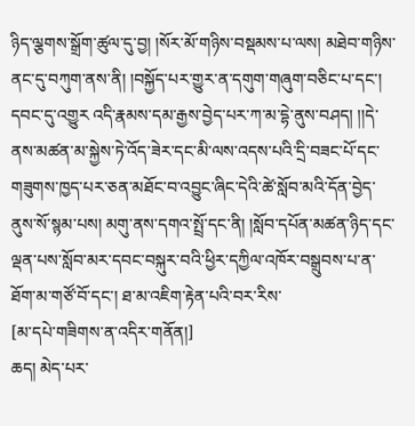ཉིད་ལྕགས་སྒྲོག་ཚུལ་དུ་བྱ། །སོར་མོ་གཉིས་བསྡམས་པ་ལས། མཐེབ་གཉིས་ནང་དུ་བཀུག་ནས་ནི། །བསྐྱོད་པར་གྱུར་ན་དགུག་གཞུག་བཅིང་པ་དང་། དབང་དུ་འགྱུར འདི་རྣམས་དམ་རྒྱས་བྱེད་པར་ཀ་མ་དྷེ་ནུས་བཤད། །།དེ་ནས་མཚན་མ་སྐྱེས་ཏེ་འོད་ཟེར་དང་མི་ལས་འདས་པའི་དྲི་བཟང་པོ་དང་གཟུགས་ཁྱད་པར་ཅན་མཐོང་བ་འབྱུང་ཞིང་དེའི་ཚེ་སློབ་མའི་དོན་བྱེད་ནུས་སོ་སྙམ་པས། མགུ་ནས་དགའ་སྤྲོ་དང་ནི། །སློབ་དཔོན་མཚན་ཉིད་དང་ལྡན་པས་སློབ་མར་དབང་བསྐུར་བའི་ཕྱིར་དཀྱིལ་འཁོར་བསྒྲུབས་པ་ན་ཐོག་མ་གཙོ་བོ་དང་། ཐ་མ་འཇིག་རྟེན་པའི་བར་རིས་
[མ་དཔེ་གཟིགས་ན་འདིར་གནོན།]
ཆད། མེད་པར་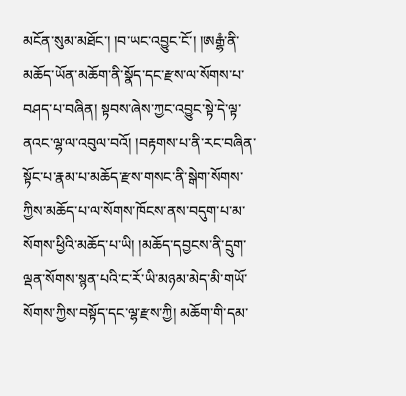མངོན་སུམ་མཐོང་། །བ་ཡང་འབྱུང་ངོ་། །ཨརྒྷཾ་ནི་མཆོད་ཡོན་མཆོག་ནི་སྣོད་དང་རྫས་ལ་སོགས་པ་བཤད་པ་བཞིན། སྟབས་ཞེས་ཀྱང་འབྱུང་སྟེ་དེ་ལྟ་ནའང་ལྷ་ལ་འབུལ་བའོ། །བརྟགས་པ་ནི་རང་བཞིན་སྟོང་པ་རྣམ་པ་མཆོད་རྫས་གསང་ནི་སྒེག་སོགས་ཀྱིས་མཆོད་པ་ལ་སོགས་ཁོངས་ནས་བདུག་པ་མ་སོགས་ཕྱིའི་མཆོད་པ་ཡི། །མཆོད་དབྱངས་ནི་དྲུག་ལྡན་སོགས་སྙན་པའི་ང་རོ་ཡི་མཉམ་མེད་མི་གཡོ་སོགས་ཀྱིས་བསྟོད་དང་ལྷ་རྫས་ཀྱི། མཆོག་གི་དམ་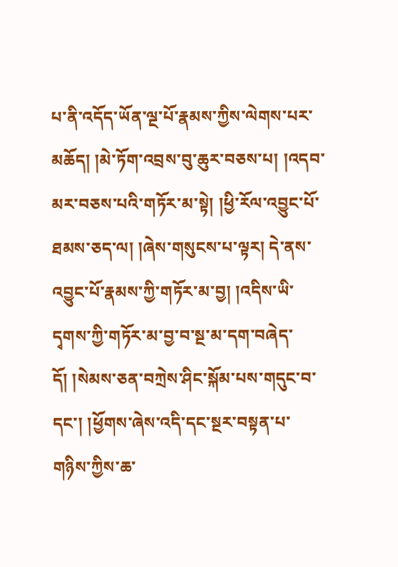པ་ནི་འདོད་ཡོན་ལྔ་པོ་རྣམས་ཀྱིས་ལེགས་པར་མཆོད། །མེ་ཏོག་འབྲས་བུ་ཆུར་བཅས་པ། །འདབ་མར་བཅས་པའི་གཏོར་མ་སྟེ། །ཕྱི་རོལ་འབྱུང་པོ་ཐམས་ཅད་ལ། །ཞེས་གསུངས་པ་ལྟར། དེ་ནས་འབྱུང་པོ་རྣམས་ཀྱི་གཏོར་མ་བྱ། །འདིས་ཡི་དྭགས་ཀྱི་གཏོར་མ་བྱ་བ་སྔ་མ་དག་བཞེད་དོ། །སེམས་ཅན་བཀྲེས་ཤིང་སྐོམ་པས་གདུང་བ་དང་། །ཕྱོགས་ཞེས་འདི་དང་སྔར་བསྟན་པ་གཉིས་ཀྱིས་ཆ་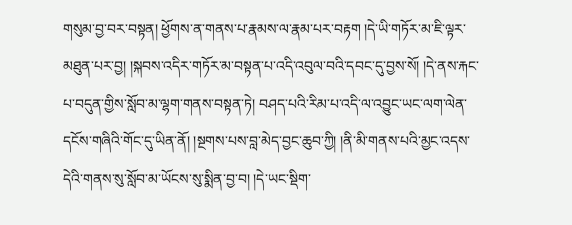གསུམ་བྱ་བར་བསྟན། ཕྱོགས་ན་གནས་པ་རྣམས་ལ་རྣམ་པར་བརྟག །དེ་ཡི་གཏོར་མ་ཇི་ལྟར་མཐུན་པར་བྱ། །སྐབས་འདིར་གཏོར་མ་བསྟན་པ་འདི་འབུལ་བའི་དབང་དུ་བྱས་སོ། །དེ་ནས་རྐང་པ་བདུན་གྱིས་སློབ་མ་ལྷག་གནས་བསྟན་ཏེ། བཤད་པའི་རིམ་པ་འདི་ལ་འབྱུང་ཡང་ལག་ལེན་དངོས་གཞིའི་གོང་དུ་ཡིན་ནོ། །སྔགས་པས་བླ་མེད་བྱང་ཆུབ་ཀྱི། །ནི་མི་གནས་པའི་མྱང་འདས་དེའི་གནས་སུ་སློབ་མ་ཡོངས་སུ་སྨིན་བྱ་བ། །དེ་ཡང་སྡིག་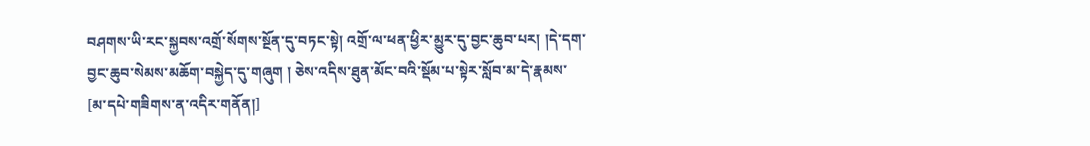བཤགས་ཡི་རང་སྐྱབས་འགྲོ་སོགས་སྔོན་དུ་བཏང་སྟེ། འགྲོ་ལ་ཕན་ཕྱིར་མྱུར་དུ་བྱང་ཆུབ་པར། །དེ་དག་བྱང་ཆུབ་སེམས་མཆོག་བསྐྱེད་དུ་གཞུག ། ཅེས་འདིས་ཐུན་མོང་བའི་སྡོམ་པ་སྟེར་སློབ་མ་དེ་རྣམས་
[མ་དཔེ་གཟིགས་ན་འདིར་གནོན།]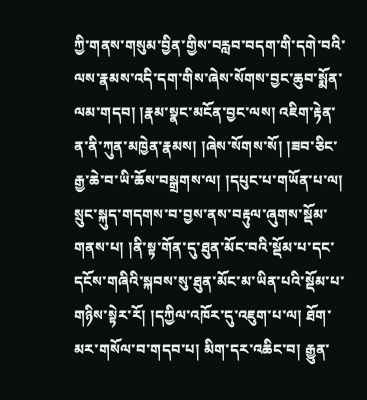ཀྱི་གནས་གསུམ་བྱིན་གྱིས་བརླབ་བདག་གི་དགེ་བའི་ལས་རྣམས་འདི་དག་གིས་ཞེས་སོགས་བྱང་ཆུབ་སྨོན་ལམ་གདབ། །རྣམ་སྣང་མངོན་བྱང་ལས། འཇིག་རྟེན་ན་ནི་ཀུན་མཁྱེན་རྣམས། །ཞེས་སོགས་སོ། །ཟབ་ཅིང་རྒྱ་ཆེ་བ་ཡི་ཆོས་བསྒྲགས་ལ། །དཔུང་པ་གཡོན་པ་ལ། སྲུང་སྐུད་གདགས་བ་བྱས་ནས་བརྟུལ་ཞུགས་སྡོམ་གནས་པ། །ནི་སྟ་གོན་དུ་ཐུན་མོང་བའི་སྡོམ་པ་དང་དངོས་གཞིའི་སྐབས་སུ་ཐུན་མོང་མ་ཡིན་པའི་སྡོམ་པ་གཉིས་སྟེར་རོ། །དཀྱིལ་འཁོར་དུ་འཇུག་པ་ལ། ཐོག་མར་གསོལ་བ་གདབ་པ། མིག་དར་འཆིང་བ། རྒྱུན་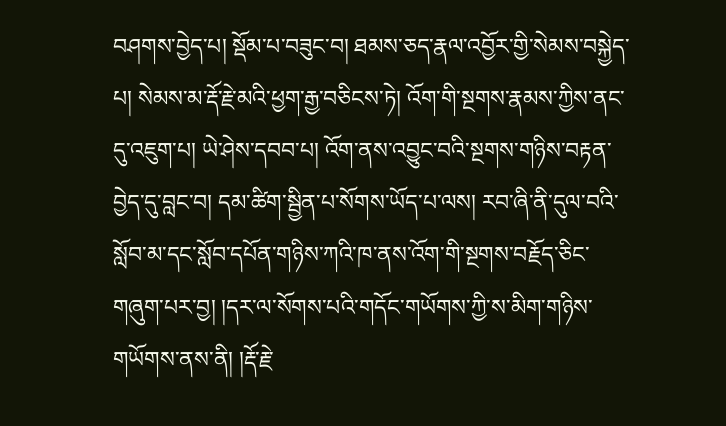བཤགས་བྱེད་པ། སྡོམ་པ་བཟུང་བ། ཐམས་ཅད་རྣལ་འབྱོར་གྱི་སེམས་བསྐྱེད་པ། སེམས་མ་རྡོ་རྗེ་མའི་ཕྱག་རྒྱ་བཅིངས་ཏེ། འོག་གི་སྔགས་རྣམས་ཀྱིས་ནང་དུ་འཇུག་པ། ཡེ་ཤེས་དབབ་པ། འོག་ནས་འབྱུང་བའི་སྔགས་གཉིས་བརྟན་བྱེད་དུ་བླང་བ། དམ་ཚིག་སྦྱིན་པ་སོགས་ཡོད་པ་ལས། རབ་ཞི་ནི་དུལ་བའི་སློབ་མ་དང་སློབ་དཔོན་གཉིས་ཀའི་ཁ་ནས་འོག་གི་སྔགས་བརྗོད་ཅིང་གཞུག་པར་བྱ། །དར་ལ་སོགས་པའི་གདོང་གཡོགས་ཀྱི་ས་མིག་གཉིས་གཡོགས་ནས་ནི། །རྡོ་རྗེ་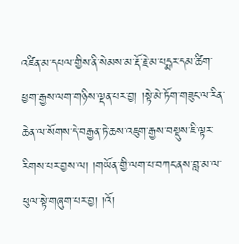འཛིན་མ་དཔལ་གྱིས་ནི་སེམས་མ་རྡོ་རྗེ་མ་པདྨར་དམ་ཚིག་ཕྱག་རྒྱས་ལག་གཉིས་ལྡན་པར་བྱ། །སྟེ་མེ་ཏོག་གཟུང་ལ་རིན་ཆེན་ལ་སོགས་དེ་བརྒྱན་ཏེ་ཆས་འཇུག་རྒྱས་བསྡུས་ཇི་ལྟར་རིགས་པར་བྱས་ལ། །གཡོན་གྱི་ལག་པ་བཀང་ནས་བླ་མ་ལ་ཕུལ་སྟེ་གཞུག་པར་བྱ། །འོ།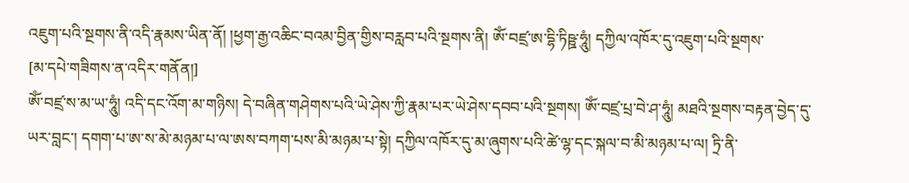འཇུག་པའི་སྔགས་ནི་འདི་རྣམས་ཡིན་ནོ། །ཕྱག་རྒྱ་འཆིང་བའམ་བྱིན་གྱིས་བརླབ་པའི་སྔགས་ནི། ༀ་བཛྲ་ཨ་དྷི་ཏིཥྛ་ཧཱུཾ། དཀྱིལ་འཁོར་དུ་འཇུག་པའི་སྔགས་
[མ་དཔེ་གཟིགས་ན་འདིར་གནོན།]
ༀ་བཛྲ་ས་མ་ཡ་ཧཱུཾ། འདི་དང་འོག་མ་གཉིས། དེ་བཞིན་གཤེགས་པའི་ཡེ་ཤེས་ཀྱི་རྣམ་པར་ཡེ་ཤེས་དབབ་པའི་སྔགས། ༀ་བཛྲ་པྲ་བེ་ཤ་ཧཱུཾ། མཐའི་སྔགས་བརྟན་བྱེད་དུ་ཡར་བླང་། དགག་པ་ཨ་ས་མེ་མཉམ་པ་ལ་ཨས་བཀག་པས་མི་མཉམ་པ་སྟེ། དཀྱིལ་འཁོར་དུ་མ་ཞུགས་པའི་ཚེ་ལྷ་དང་སྐལ་བ་མི་མཉམ་པ་ལ། ཏྲི་ནི་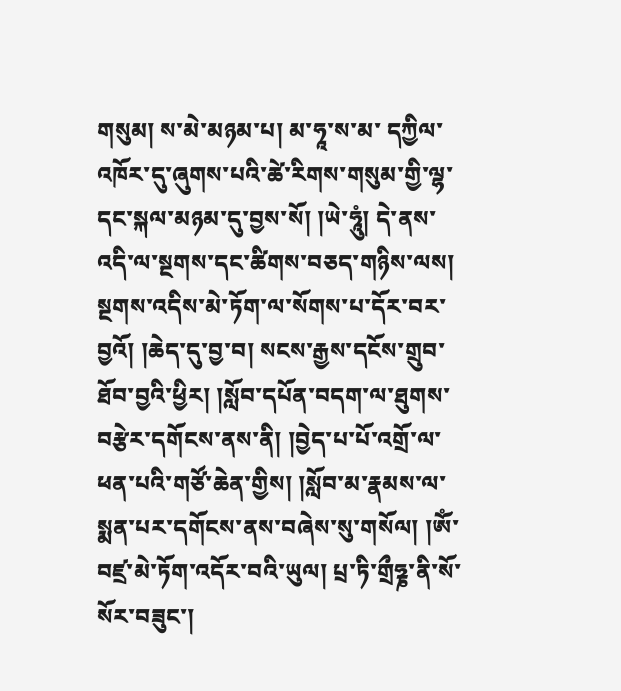གསུམ། ས་མེ་མཉམ་པ། མ་ཧཱ་ས་མ་ དཀྱིལ་འཁོར་དུ་ཞུགས་པའི་ཚེ་རིགས་གསུམ་གྱི་ལྷ་དང་སྐལ་མཉམ་དུ་བྱས་སོ། །ཡེ་ཧཱུཾ། དེ་ནས་འདི་ལ་སྔགས་དང་ཚིགས་བཅད་གཉིས་ལས། སྔགས་འདིས་མེ་ཏོག་ལ་སོགས་པ་དོར་བར་བྱའོ། །ཆེད་དུ་བྱ་བ། སངས་རྒྱས་དངོས་གྲུབ་ཐོབ་བྱའི་ཕྱིར། །སློབ་དཔོན་བདག་ལ་ཐུགས་བརྩེར་དགོངས་ནས་ནི། །བྱེད་པ་པོ་འགྲོ་ལ་ཕན་པའི་གཙོ་ཆེན་གྱིས། །སློབ་མ་རྣམས་ལ་སྨན་པར་དགོངས་ནས་བཞེས་སུ་གསོལ། །ༀ་བཛྲ་མེ་ཏོག་འདོར་བའི་ཡུལ། པྲ་ཏི་གྲྀཧྞ་ནི་སོ་སོར་བཟུང་།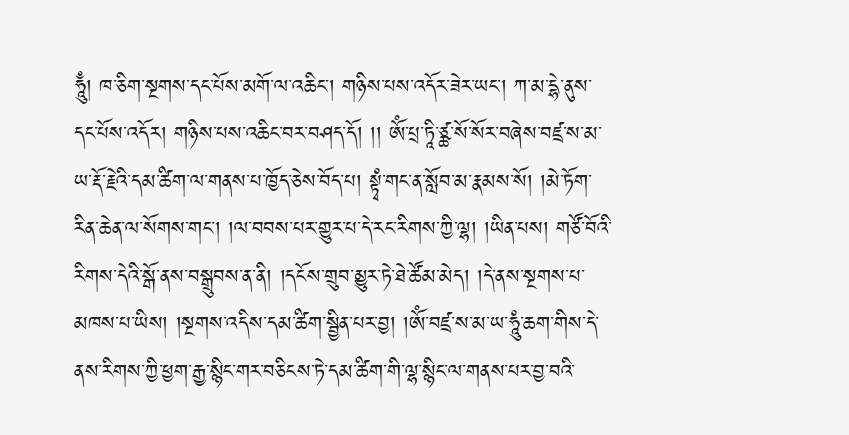ཧཱུྃ། ཁ་ཅིག་སྔགས་དང་པོས་མགོ་ལ་འཆིང་། གཉིས་པས་འདོར་ཟེར་ཡང་། ཀ་མ་དྷེ་ནུས་དང་པོས་འདོར། གཉིས་པས་འཆིང་བར་བཤད་དོ། །། ༀ་པྲ་ཏཱི་ཙྪ་སོ་སོར་བཞེས་བཛྲ་ས་མ་ཡ་རྡོ་རྗེའི་དམ་ཚིག་ལ་གནས་པ་ཁྱོད་ཅེས་བོད་པ། སྟྭཾ་གང་ན་སློབ་མ་རྣམས་སོ། །མེ་ཏོག་རིན་ཆེན་ལ་སོགས་གང་། །ལ་བབས་པར་གྱུར་པ་དེ་རང་རིགས་ཀྱི་ལྷ། །ཡིན་པས། གཙོ་བོའི་རིགས་དེའི་སྒོ་ནས་བསྒྲུབས་ན་ནི། །དངོས་གྲུབ་མྱུར་ཏེ་ཐེ་ཚོམ་མེད། །དེ་ནས་སྔགས་པ་མཁས་པ་ཡིས། །སྔགས་འདིས་དམ་ཚིག་སྦྱིན་པར་བྱ། །ༀ་བཛྲ་ས་མ་ཡ་ཧཱུཾ་ཆག་གིས་དེ་ནས་རིགས་ཀྱི་ཕྱག་རྒྱ་སྙིང་གར་བཅིངས་ཏེ་དམ་ཚིག་གི་ལྷ་སྙིང་ལ་གནས་པར་བྱ་བའི་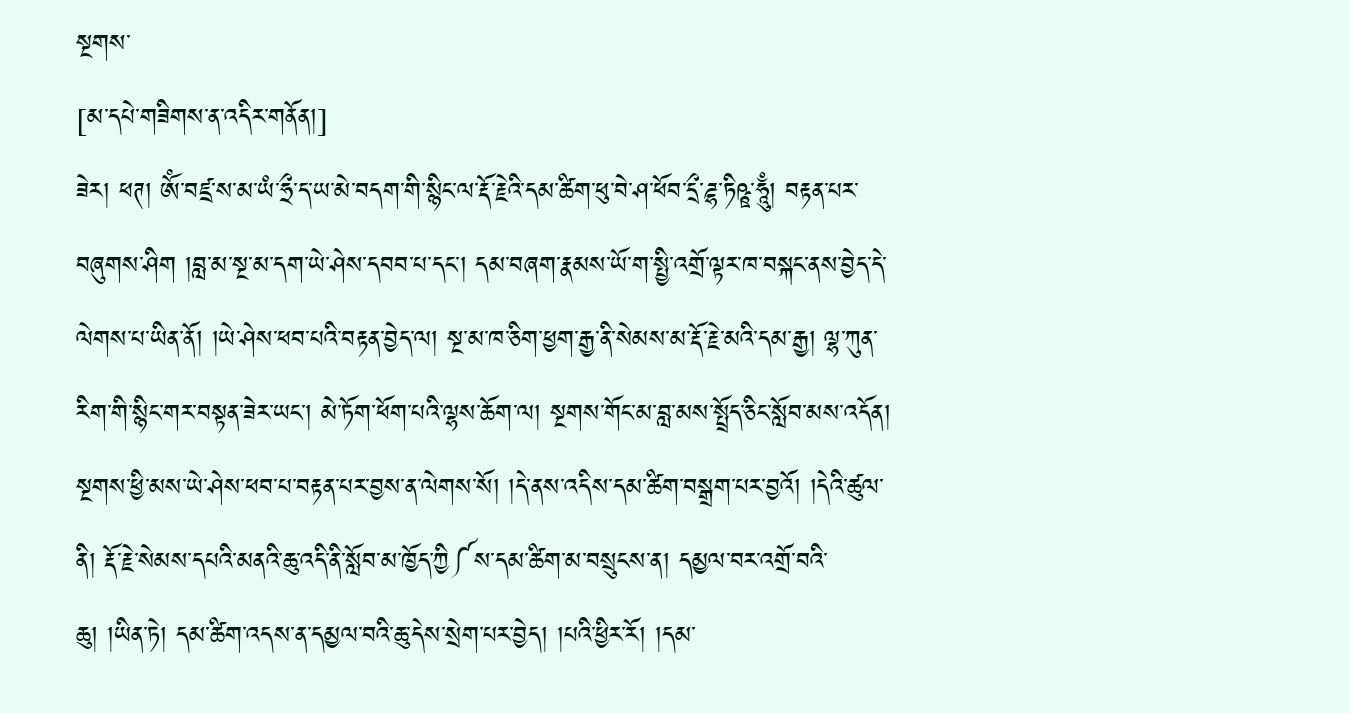སྔགས་
[མ་དཔེ་གཟིགས་ན་འདིར་གནོན།]
ཟེར། ཕཊ། ༀ་བཛྲ་ས་མ་ཡཾ་ཧྲྀ་ད་ཡ་མེ་བདག་གི་སྙིང་ལ་རྡོ་རྗེའི་དམ་ཚིག་ཕུ་བེ་ཤ་ཕོབ་དྲྀ་ཌྷ་ཏིཥྛ་ཧཱུྃ། བརྟན་པར་བཞུགས་ཤིག །བླ་མ་སྔ་མ་དག་ཡེ་ཤེས་དབབ་པ་དང་། དམ་བཞག་རྣམས་ཡོ་ག་སྤྱི་འགྲོ་ལྟར་ཁ་བསྐང་ནས་བྱེད་དེ་ལེགས་པ་ཡིན་ནོ། །ཡེ་ཤེས་ཕབ་པའི་བརྟན་བྱེད་ལ། སྔ་མ་ཁ་ཅིག་ཕྱག་རྒྱ་ནི་སེམས་མ་རྡོ་རྗེ་མའི་དམ་རྒྱ། ལྷ་ཀུན་རིག་གི་སྙིང་གར་བསྟན་ཟེར་ཡང་། མེ་ཏོག་ཕོག་པའི་ལྷས་ཆོག་ལ། སྔགས་གོང་མ་བླ་མས་སྤྲོད་ཅིང་སློབ་མས་འདོན། སྔགས་ཕྱི་མས་ཡེ་ཤེས་ཕབ་པ་བརྟན་པར་བྱས་ན་ལེགས་སོ། །དེ་ནས་འདིས་དམ་ཚིག་བསྒྲག་པར་བྱའོ། །དེའི་ཚུལ་ནི། རྡོ་རྗེ་སེམས་དཔའི་མནའི་ཆུ་འདི་ནི་སློབ་མ་ཁྱོད་ཀྱི༼ས་དམ་ཚིག་མ་བསྲུངས་ན། དམྱལ་བར་འགྲོ་བའི་ཆུ། །ཡིན་ཏེ། དམ་ཚིག་འདས་ན་དམྱལ་བའི་ཆུ་དེས་སྲེག་པར་བྱེད། །པའི་ཕྱིར་རོ། །དམ་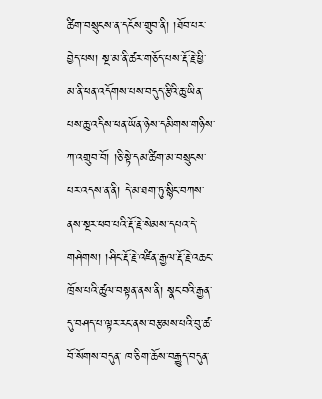ཚིག་བསྲུངས་ན་དངོས་གྲུབ་ནི། །ཐོབ་པར་བྱེད་པས། སྔ་མ་ནི་ཚར་གཅོད་པས་རྡོ་རྗེ་ཕྱི་མ་ནི་ཕན་འདོགས་པས་བདུད་རྩིའི་ཆུ་ཡིན་པས་ཆུ་འདིས་ཕན་ཡོན་ཉེས་དམིགས་གཉིས་ཀ་འགྲུབ་བོ། །ཅི་སྟེ་དམ་ཚིག་མ་བསྲུངས་པར་འདས་ན་ནི། དེ་མ་ཐག་ཏུ་སྙིང་བཀས་ནས་སྔར་ཕབ་པའི་རྡོ་རྗེ་སེམས་དཔའ་དེ་གཤེགས། །ཤིང་རྡོ་རྗེ་འཛིན་རྒྱལ་རྡོ་རྗེ་འཆང་ཁྲོས་པའི་ཚུལ་བསྟན་ནས་ནི། སྣང་བའི་རྒྱན་དུ་བཤད་པ་ལྟར་རང་ནས་བརྩམས་པའི་བུ་ཚ་བོ་སོགས་བདུན་ ཁ་ཅིག་ཆོས་བརྒྱུད་བདུན་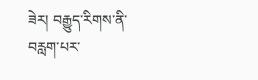ཟེར། བརྒྱུད་རིགས་ནི་བརླག་པར་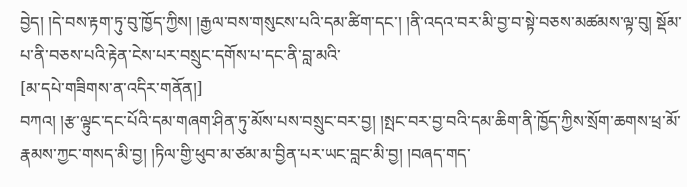བྱེད། །དེ་བས་རྟག་ཏུ་བུ་ཁྱོད་ཀྱིས། །རྒྱལ་བས་གསུངས་པའི་དམ་ཚིག་དང་། །ནི་འདའ་བར་མི་བྱ་བ་སྟེ་བཅས་མཚམས་ལྟ་བུ། སྡོམ་པ་ནི་བཅས་པའི་རྟེན་ངེས་པར་བསྲུང་དགོས་པ་དང་ནི་བླ་མའི་
[མ་དཔེ་གཟིགས་ན་འདིར་གནོན།]
བཀའ། །རྩ་ལྟུང་དང་པོའི་དམ་གཞག་ཤིན་ཏུ་མོས་པས་བསྲུང་བར་བྱ། །སྤང་བར་བྱ་བའི་དམ་ཆིག་ནི་ཁྱོད་ཀྱིས་སྲོག་ཆགས་ཕྲ་མོ་རྣམས་ཀྱང་གསད་མི་བྱ། །ཏིལ་གྱི་ཕུབ་མ་ཙམ་མ་བྱིན་པར་ཡང་བླང་མི་བྱ། །བཞད་གད་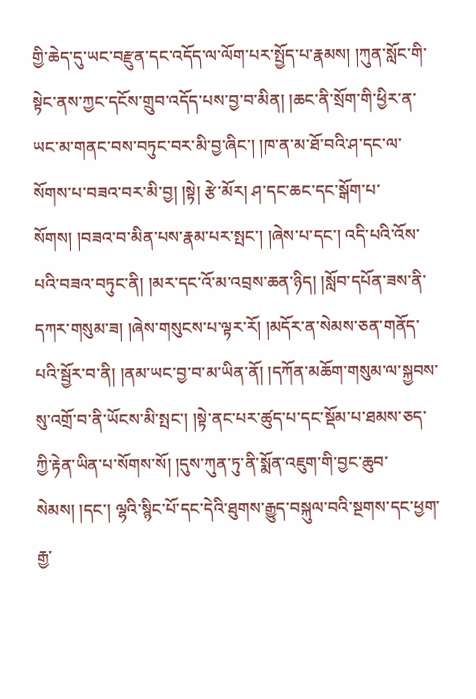གྱི་ཆེད་དུ་ཡང་བརྫུན་དང་འདོད་ལ་ལོག་པར་སྤྱོད་པ་རྣམས། །ཀུན་སློང་གི་སྟེང་ནས་ཀྱང་དངོས་གྲུབ་འདོད་པས་བྱ་བ་མིན། །ཆང་ནི་སྲོག་གི་ཕྱིར་ན་ཡང་མ་གནང་བས་བཏུང་བར་མི་བྱ་ཞིང་། །ཁ་ན་མ་ཐོ་བའི་ཤ་དང་ལ་སོགས་པ་བཟའ་བར་མི་བྱ། །སྟེ། རྩེ་མོར། ཤ་དང་ཆང་དང་སྒོག་པ་སོགས། །བཟའ་བ་མིན་པས་རྣམ་པར་སྤང་། །ཞེས་པ་དང་། འདི་པའི་འོས་པའི་བཟའ་བཏུང་ནི། །མར་དང་འོ་མ་འབྲས་ཆན་ཉིད། །སློབ་དཔོན་ཟས་ནི་དཀར་གསུམ་ཟ། །ཞེས་གསུངས་པ་ལྟར་རོ། །མདོར་ན་སེམས་ཅན་གནོད་པའི་སྦྱོར་བ་ནི། །ནམ་ཡང་བྱ་བ་མ་ཡིན་ནོ། །དཀོན་མཆོག་གསུམ་ལ་སྐྱབས་སུ་འགྲོ་བ་ནི་ཡོངས་མི་སྤང་། །སྟེ་ནང་པར་ཚུད་པ་དང་སྡོམ་པ་ཐམས་ཅད་ཀྱི་རྟེན་ཡིན་པ་སོགས་སོ། །དུས་ཀུན་ཏུ་ནི་སྨོན་འཇུག་གི་བྱང་ཆུབ་སེམས། །དང་། ལྷའི་སྙིང་པོ་དང་དེའི་ཐུགས་རྒྱུད་བསྐུལ་བའི་སྔགས་དང་ཕྱག་རྒྱ་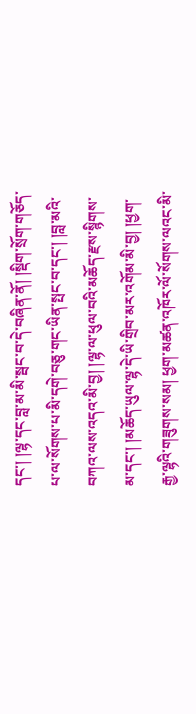དང་། །ལྷ་དང་བླ་མ་མི་སྦང་བ་དེ་བཞིན་ནོ། །སྡིག་སྲོག་གཅོད་པ་ལ་སོགས་པ་མི་དགེ་བཅུ་གང་ཡིན་སྤང་བ་དང་། །བླ་མའི་བཀའ་ལས་འདའ་མི་བྱ། །ལྷ་ལ་ཕུལ་བའི་མཆོད་རྫས་སྙིགས་མ་དང་། །མཆོད་ཡུལ་ལྷ་དེ་ཡི་གྲིབ་མར་འགོམ་མི་བྱ། །ཕྱག་རྒྱ་ལྷའི་གཟུགས་སམ། ཕྱག་མཚན་འཁོར་ལོ་སོགས་ལའང་མི་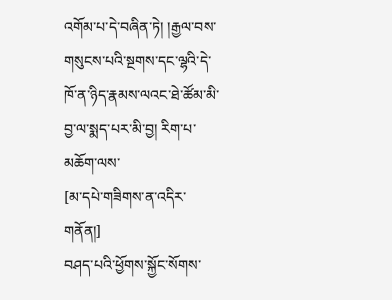འགོམ་པ་དེ་བཞིན་ཏེ། །རྒྱལ་བས་གསུངས་པའི་སྔགས་དང་ལྷའི་དེ་ཁོ་ན་ཉིད་རྣམས་ལའང་ཐེ་ཚོམ་མི་བྱ་ལ་སྨད་པར་མི་བྱ། རིག་པ་མཆོག་ལས་
[མ་དཔེ་གཟིགས་ན་འདིར་གནོན།]
བཤད་པའི་ཕྱོགས་སྐྱོང་སོགས་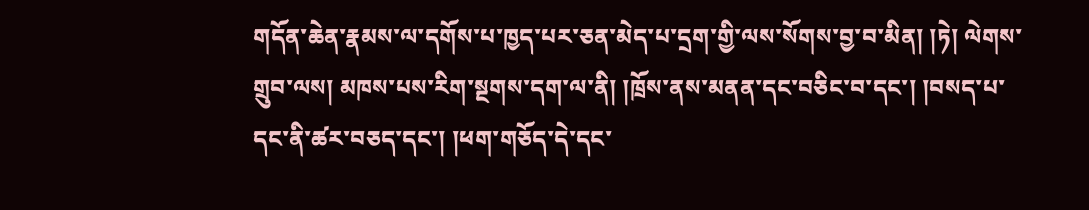གདོན་ཆེན་རྣམས་ལ་དགོས་པ་ཁྱད་པར་ཅན་མེད་པ་དྲག་གྱི་ལས་སོགས་བྱ་བ་མིན། །ཏེ། ལེགས་གྲུབ་ལས། མཁས་པས་རིག་སྔགས་དག་ལ་ནི། །ཁྲོས་ནས་མནན་དང་བཅིང་བ་དང་། །བསད་པ་དང་ནི་ཚར་བཅད་དང་། །ཕག་གཅོད་དེ་དང་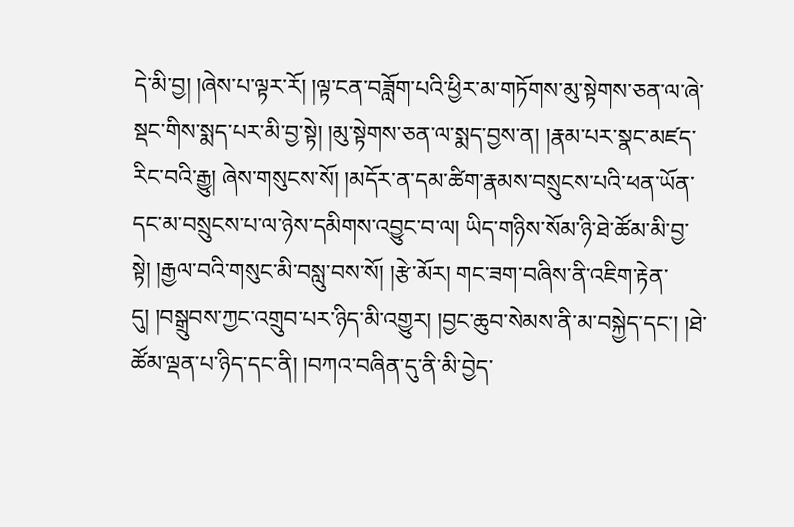དེ་མི་བྱ། །ཞེས་པ་ལྟར་རོ། །ལྟ་ངན་བཟློག་པའི་ཕྱིར་མ་གཏོགས་མུ་སྟེགས་ཅན་ལ་ཞེ་སྡང་གིས་སྨད་པར་མི་བྱ་སྟེ། །མུ་སྟེགས་ཅན་ལ་སྨད་བྱས་ན། །རྣམ་པར་སྣང་མཛད་རིང་བའི་རྒྱུ། ཞེས་གསུངས་སོ། །མདོར་ན་དམ་ཚིག་རྣམས་བསྲུངས་པའི་ཕན་ཡོན་དང་མ་བསྲུངས་པ་ལ་ཉེས་དམིགས་འབྱུང་བ་ལ། ཡིད་གཉིས་སོམ་ཉི་ཐེ་ཚོམ་མི་བྱ་སྟེ། །རྒྱལ་བའི་གསུང་མི་བསླུ་བས་སོ། །རྩེ་མོར། གང་ཟག་བཞིས་ནི་འཇིག་རྟེན་དུ། །བསྒྲུབས་ཀྱང་འགྲུབ་པར་ཉིད་མི་འགྱུར། །བྱང་ཆུབ་སེམས་ནི་མ་བསྐྱེད་དང་། །ཐེ་ཚོམ་ལྡན་པ་ཉིད་དང་ནི། །བཀའ་བཞིན་དུ་ནི་མི་བྱེད་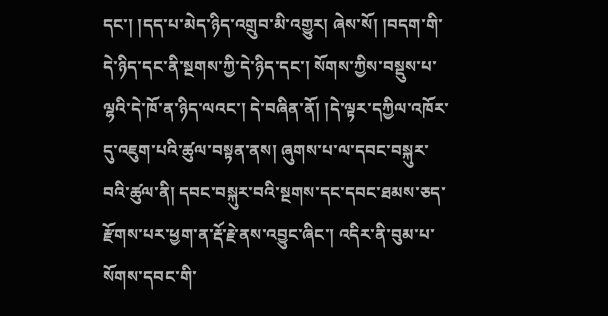དང་། །དད་པ་མེད་ཉིད་འགྲུབ་མི་འགྱུར། ཞེས་སོ། །བདག་གི་དེ་ཉིད་དང་ནི་སྔགས་ཀྱི་དེ་ཉིད་དང་། སོགས་ཀྱིས་བསྡུས་པ་ལྷའི་དེ་ཁོ་ན་ཉིད་ལའང་། དེ་བཞིན་ནོ། །དེ་ལྟར་དཀྱིལ་འཁོར་དུ་འཇུག་པའི་ཚུལ་བསྟན་ནས། ཞུགས་པ་ལ་དབང་བསྐུར་བའི་ཚུལ་ནི། དབང་བསྐུར་བའི་སྔགས་དང་དབང་ཐམས་ཅད་རྫོགས་པར་ཕྱག་ན་རྡོ་རྗེ་ནས་འབྱུང་ཞིང་། འདིར་ནི་བུམ་པ་སོགས་དབང་གི་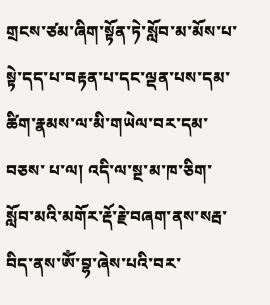གྲངས་ཙམ་ཞིག་སྟོན་ཏེ་སློབ་མ་མོས་པ་སྟེ་དད་པ་བརྟན་པ་དང་ལྡན་པས་དམ་ཚིག་རྣམས་ལ་མི་གཡེལ་བར་དམ་བཅས་ པ་ལ། འདི་ལ་སྔ་མ་ཁ་ཅིག་སློབ་མའི་མགོར་རྡོ་རྗེ་བཞག་ནས་སརྦ་བིད་ནས་ༀ་བྷ་ཞེས་པའི་བར་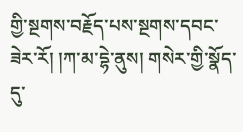གྱི་སྔགས་བརྗོད་པས་སྔགས་དབང་ཟེར་རོ། །ཀ་མ་དྷེ་ནུས། གསེར་གྱི་སྣོད་དུ་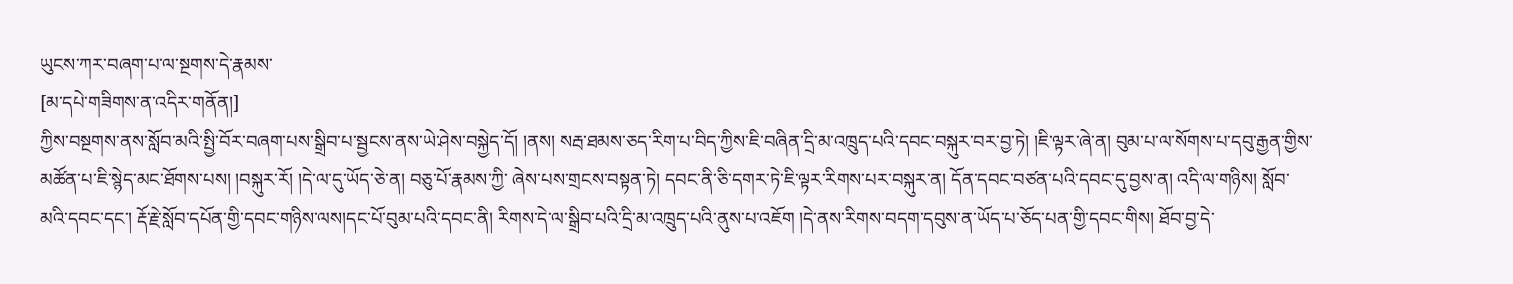ཡུངས་ཀར་བཞག་པ་ལ་སྔགས་དེ་རྣམས་
[མ་དཔེ་གཟིགས་ན་འདིར་གནོན།]
ཀྱིས་བསྔགས་ནས་སློབ་མའི་སྤྱི་བོར་བཞག་པས་སྒྲིབ་པ་སྦྱངས་ནས་ཡེ་ཤེས་བསྐྱེད་དོ། །ནས། སརྦ་ཐམས་ཅད་རིག་པ་བིད་ཀྱིས་ཇི་བཞིན་དྲི་མ་འཁྲུད་པའི་དབང་བསྐུར་བར་བྱ་ཏེ། །ཇི་ལྟར་ཞེ་ན། བུམ་པ་ལ་སོགས་པ་དབུ་རྒྱན་གྱིས་མཚོན་པ་ཇི་སྙེད་མང་ཐོགས་པས། །བསྐུར་རོ། །དེ་ལ་དུ་ཡོད་ཅེ་ན། བཅུ་པོ་རྣམས་ཀྱི་ ཞེས་པས་གྲངས་བསྟན་ཏེ། དབང་ནི་ཅི་དགར་ཏེ་ཇི་ལྟར་རིགས་པར་བསྐུར་ན། དོན་དབང་བཙན་པའི་དབང་དུ་བྱས་ན། འདི་ལ་གཉིས། སློབ་མའི་དབང་དང་། རྡོ་རྗེ་སློབ་དཔོན་གྱི་དབང་གཉིས་ལས།དང་པོ་བུམ་པའི་དབང་ནི། རིགས་དེ་ལ་སྒྲིབ་པའི་དྲི་མ་འཁྲུད་པའི་ནུས་པ་འཇོག །དེ་ནས་རིགས་བདག་དབུས་ན་ཡོད་པ་ཅོད་པན་གྱི་དབང་གིས། ཐོབ་བྱ་དེ་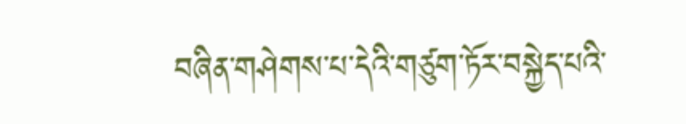བཞིན་གཤེགས་པ་དེའི་གཙུག་ཏོར་བསྐྱེད་པའི་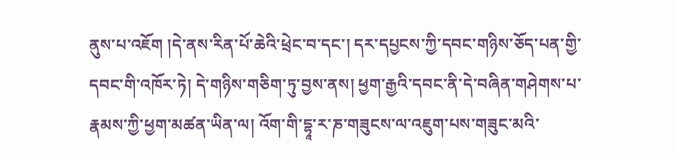ནུས་པ་འཇོག །དེ་ནས་རིན་པོ་ཆེའི་ཕྲེང་བ་དང་། དར་དཔྱངས་ཀྱི་དབང་གཉིས་ཅོད་པན་གྱི་དབང་གི་འཁོར་ཏེ། དེ་གཉིས་གཅིག་ཏུ་བྱས་ནས། ཕྱག་རྒྱའི་དབང་ནི་དེ་བཞིན་གཤེགས་པ་རྣམས་ཀྱི་ཕྱག་མཚན་ཡིན་ལ། འོག་གི་དྷཱ་ར་ཎ་གཟུངས་ལ་འཇུག་པས་གཟུང་མའི་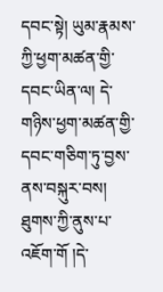དབང་སྟེ། ཡུམ་རྣམས་ཀྱི་ཕྱག་མཚན་གྱི་དབང་ཡིན་ལ། དེ་གཉིས་ཕྱག་མཚན་གྱི་དབང་གཅིག་ཏུ་བྱས་ནས་བསྐུར་བས། ཐུགས་ཀྱི་ནུས་པ་འཇོག་གོ །དེ་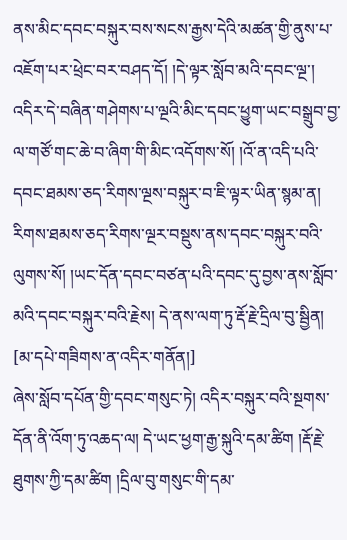ནས་མིང་དབང་བསྐུར་བས་སངས་རྒྱས་དེའི་མཚན་གྱི་ནུས་པ་འཇོག་པར་ཕྲེང་བར་བཤད་དོ། །དེ་ལྟར་སློབ་མའི་དབང་ལྔ་། འདིར་དེ་བཞིན་གཤེགས་པ་ལྔའི་མིང་དབང་ཕྱུག་ཡང་བསྒྲུབ་བྱ་ལ་གཙོ་གང་ཆེ་བ་ཞིག་གི་མིང་འདོགས་སོ། །འོ་ན་འདི་པའི་དབང་ཐམས་ཅད་རིགས་ལྔས་བསྐུར་བ་ཇི་ལྟར་ཡིན་སྙམ་ན། རིགས་ཐམས་ཅད་རིགས་ལྔར་བསྡུས་ནས་དབང་བསྐུར་བའི་ལུགས་སོ། །ཡང་དོན་དབང་བཙན་པའི་དབང་དུ་བྱས་ནས་སློབ་མའི་དབང་བསྐུར་བའི་རྗེས། དེ་ནས་ལག་ཏུ་རྡོ་རྗེ་དྲིལ་བུ་སྦྱིན།
[མ་དཔེ་གཟིགས་ན་འདིར་གནོན།]
ཞེས་སློབ་དཔོན་གྱི་དབང་གསུང་ཏེ། འདིར་བསྐུར་བའི་སྔགས་དོན་ནི་འོག་ཏུ་འཆད་ལ། དེ་ཡང་ཕྱག་རྒྱ་སྐུའི་དམ་ཚིག །རྡོ་རྗེ་ཐུགས་ཀྱི་དམ་ཚིག །དྲིལ་བུ་གསུང་གི་དམ་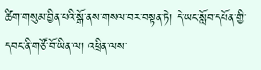ཚིག་གསུམ་བྱིན་པའི་སྒོ་ནས་གསལ་བར་བསྟན་ཏེ། དེ་ཡང་སློབ་དཔོན་གྱི་དབང་ནི་གཙོ་བོ་ཡིན་ལ། འཕྲིན་ལས་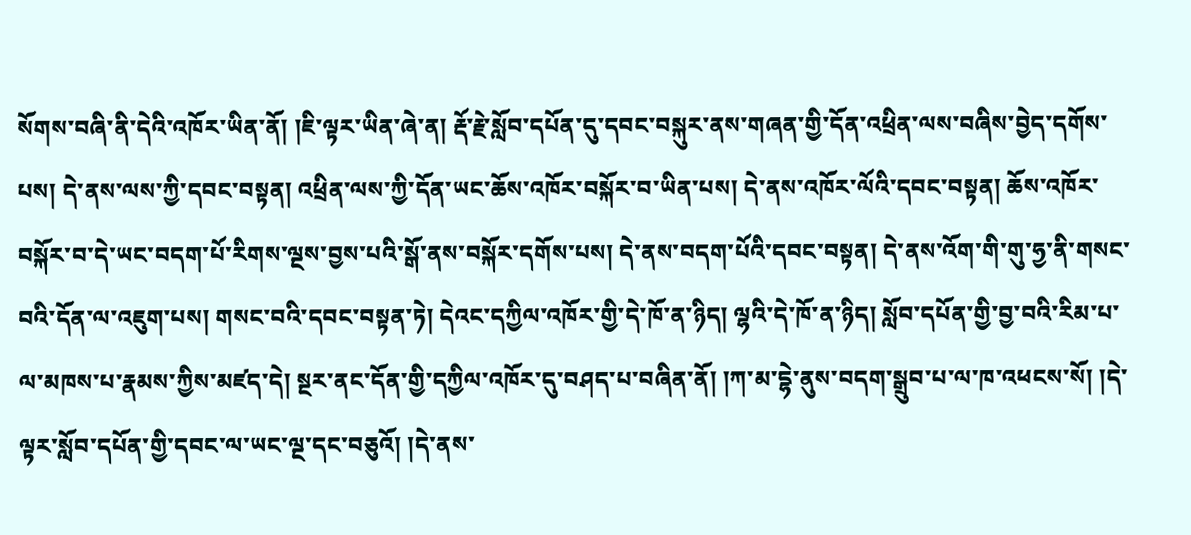སོགས་བཞི་ནི་དེའི་འཁོར་ཡིན་ནོ། །ཇི་ལྟར་ཡིན་ཞེ་ན། རྡོ་རྗེ་སློབ་དཔོན་དུ་དབང་བསྐུར་ནས་གཞན་གྱི་དོན་འཕྲིན་ལས་བཞིས་བྱེད་དགོས་པས། དེ་ནས་ལས་ཀྱི་དབང་བསྟན། འཕྲིན་ལས་ཀྱི་དོན་ཡང་ཆོས་འཁོར་བསྐོར་བ་ཡིན་པས། དེ་ནས་འཁོར་ལོའི་དབང་བསྟན། ཆོས་འཁོར་བསྐོར་བ་དེ་ཡང་བདག་པོ་རིགས་ལྔས་བྱས་པའི་སྒོ་ནས་བསྐོར་དགོས་པས། དེ་ནས་བདག་པོའི་དབང་བསྟན། དེ་ནས་འོག་གི་གུ་ཧྱ་ནི་གསང་བའི་དོན་ལ་འཇུག་པས། གསང་བའི་དབང་བསྟན་ཏེ། དེའང་དཀྱིལ་འཁོར་གྱི་དེ་ཁོ་ན་ཉིད། ལྷའི་དེ་ཁོ་ན་ཉིད། སློབ་དཔོན་གྱི་བྱ་བའི་རིམ་པ་ལ་མཁས་པ་རྣམས་ཀྱིས་མཛད་དེ། སྔར་ནང་དོན་གྱི་དཀྱིལ་འཁོར་དུ་བཤད་པ་བཞིན་ནོ། །ཀ་མ་དྷེ་ནུས་བདག་སྒྲུབ་པ་ལ་ཁ་འཕངས་སོ། །དེ་ལྟར་སློབ་དཔོན་གྱི་དབང་ལ་ཡང་ལྔ་དང་བཅུའོ། །དེ་ནས་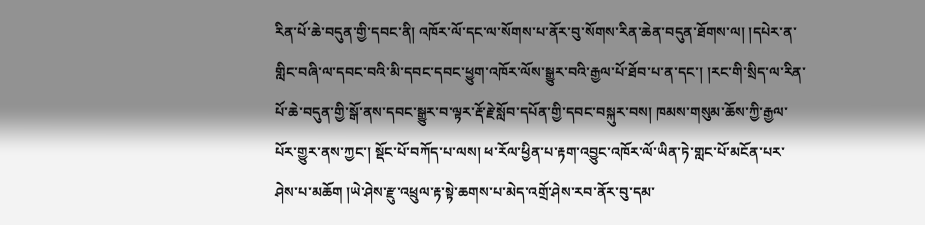རིན་པོ་ཆེ་བདུན་གྱི་དབང་ནི། འཁོར་ལོ་དང་ལ་སོགས་པ་ནོར་བུ་སོགས་རིན་ཆེན་བདུན་ཐོགས་ལ། །དཔེར་ན་གླིང་བཞི་ལ་དབང་བའི་མི་དབང་དབང་ཕྱུག་འཁོར་ལོས་སྒྱུར་བའི་རྒྱལ་པོ་ཐོབ་པ་ན་དང་། །རང་གི་སྲིད་ལ་རིན་པོ་ཆེ་བདུན་གྱི་སྒོ་ནས་དབང་སྒྱུར་བ་ལྟར་རྡོ་རྗེ་སློབ་དཔོན་གྱི་དབང་བསྐུར་བས། ཁམས་གསུམ་ཆོས་ཀྱི་རྒྱལ་པོར་གྱུར་ནས་ཀྱང་། སྡོང་པོ་བཀོད་པ་ལས། ཕ་རོལ་ཕྱིན་པ་རྟག་འབྱུང་འཁོར་ལོ་ཡིན་ཏེ་གླང་པོ་མངོན་པར་ཤེས་པ་མཆོག །ཡེ་ཤེས་རྫུ་འཕྲུལ་རྟ་སྟེ་ཆགས་པ་མེད་འགྲོ་ཤེས་རབ་ནོར་བུ་དམ་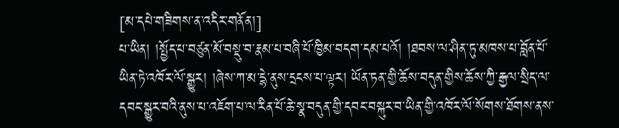[མ་དཔེ་གཟིགས་ན་འདིར་གནོན།]
པ་ཡིན། །སྤྱོད་པ་བཙུན་མོ་བསྡུ་བ་རྣམ་པ་བཞི་པོ་ཁྱིམ་བདག་དམ་པའོ། །ཐབས་ལ་ཤིན་ཏུ་མཁས་པ་བློན་པོ་ཡིན་ཏེ་འཁོར་ལོ་སྒྱུར། །ཞེས་ཀ་མ་དྷེ་ནུས་དྲངས་པ་ལྟར། ཡོན་ཏན་གྱི་ཆོས་བདུན་གྱིས་ཆོས་ཀྱི་རྒྱལ་སྲིད་ལ་དབང་སྒྱུར་བའི་ནུས་པ་འཇོག་པ་ལ་རིན་པོ་ཆེ་སྣ་བདུན་གྱི་དབང་བསྐུར་བ་ཡིན་གྱི་འཁོར་ལོ་སོགས་ཐོགས་ནས་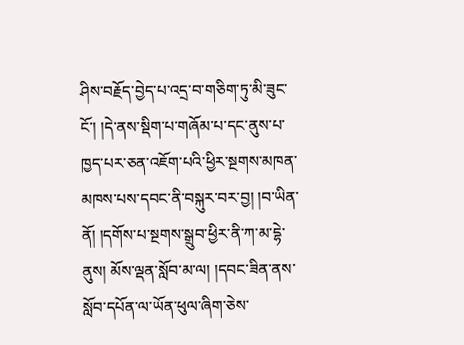ཤིས་བརྗོད་བྱེད་པ་འདྲ་བ་གཅིག་ཏུ་མི་ཟུང་ངོ་། །དེ་ནས་སྡིག་པ་གཞོམ་པ་དང་ནུས་པ་ཁྱད་པར་ཅན་འཇོག་པའི་ཕྱིར་སྔགས་མཁན་མཁས་པས་དབང་ནི་བསྐུར་བར་བྱ། །བ་ཡིན་ནོ། །དགོས་པ་སྔགས་སྒྲུབ་ཕྱིར་ནི་ཀ་མ་དྷེ་ནུས། མོས་ལྡན་སློབ་མ་ལ། །དབང་ཟིན་ནས་སློབ་དཔོན་ལ་ཡོན་ཕུལ་ཞིག་ཅེས་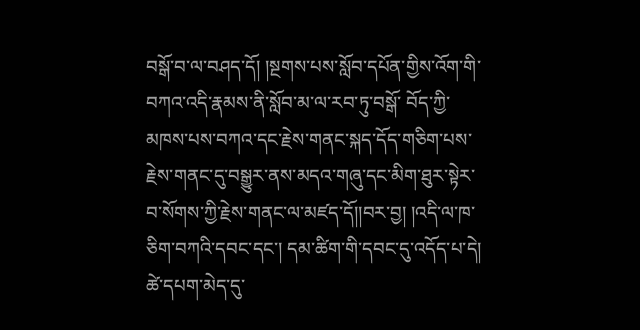བསྒོ་བ་ལ་བཤད་དོ། །སྔགས་པས་སློབ་དཔོན་གྱིས་འོག་གི་བཀའ་འདི་རྣམས་ནི་སློབ་མ་ལ་རབ་ཏུ་བསྒོ་ བོད་ཀྱི་མཁས་པས་བཀའ་དང་རྗེས་གནང་སྐད་དོད་གཅིག་པས་རྗེས་གནང་དུ་བསྒྱུར་ནས་མདའ་གཞུ་དང་མིག་ཐུར་སྟེར་བ་སོགས་ཀྱི་རྗེས་གནང་ལ་མཛད་དོ།།བར་བྱ། །འདི་ལ་ཁ་ཅིག་བཀའི་དབང་དང་། དམ་ཚིག་གི་དབང་དུ་འདོད་པ་དེ། ཚེ་དཔག་མེད་དུ་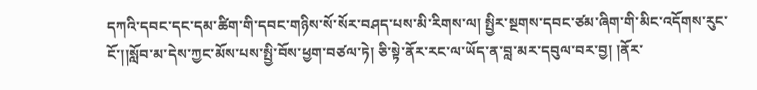དཀའི་དབང་དང་དམ་ཚིག་གི་དབང་གཉིས་སོ་སོར་བཤད་པས་མི་རིགས་ལ། སྤྱིར་སྔགས་དབང་ཙམ་ཞིག་གི་མིང་འདོགས་རུང་ངོ་།།སློབ་མ་དེས་ཀྱང་མོས་པས་སྤྱི་བོས་ཕྱག་བཙལ་ཏེ། ཅི་སྟེ་ནོར་རང་ལ་ཡོད་ན་བླ་མར་དབུལ་བར་བྱ། །ནོར་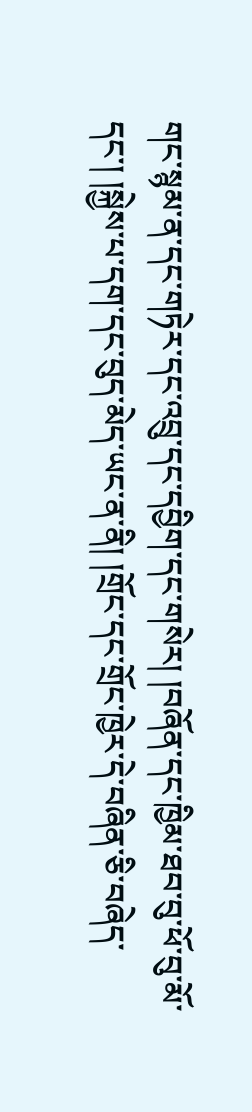གང་སྙམ་ན་དང་གཏེར་དང་འབྲུ་དང་དབྱིག་དང་གསེར། །བཞོན་དང་ཁྱིམ་ཐབ་བུ་ཕོ་བུ་མོ་དང་། །སྐྱེས་པ་དག་དང་བུད་མེད་ཡང་ན་ནི། །གྲོང་དང་གྲོང་ཁྱེར་དེ་བཞིན་ཅི་བཞེད་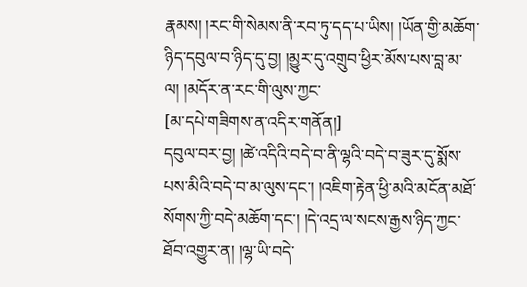རྣམས། །རང་གི་སེམས་ནི་རབ་ཏུ་དད་པ་ཡིས། །ཡོན་གྱི་མཆོག་ཉིད་དབུལ་བ་ཉིད་དུ་བྱ། །མྱུར་དུ་འགྲུབ་ཕྱིར་མོས་པས་བླ་མ་ལ། །མདོར་ན་རང་གི་ལུས་ཀྱང་
[མ་དཔེ་གཟིགས་ན་འདིར་གནོན།]
དབུལ་བར་བྱ། །ཚེ་འདིའི་བདེ་བ་ནི་ལྷའི་བདེ་བ་ཟུར་དུ་སྨོས་པས་མིའི་བདེ་བ་མ་ལུས་དང་། །འཇིག་རྟེན་ཕྱི་མའི་མངོན་མཐོ་སོགས་ཀྱི་བདེ་མཆོག་དང་། །དེ་འདྲ་ལ་སངས་རྒྱས་ཉིད་ཀྱང་ཐོབ་འགྱུར་ན། །ལྷ་ཡི་བདེ་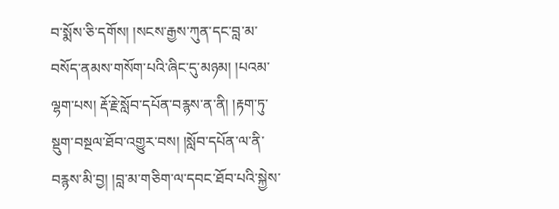བ་སྨོས་ཅི་དགོས། །སངས་རྒྱས་ཀུན་དང་བླ་མ་བསོད་ནམས་གསོག་པའི་ཞིང་དུ་མཉམ། །པའམ་ལྷག་པས། རྡོ་རྗེ་སློབ་དཔོན་བརྙས་ན་ནི། །རྟག་ཏུ་སྡུག་བསྔལ་ཐོབ་འགྱུར་བས། །སློབ་དཔོན་ལ་ནི་བརྙས་མི་བྱ། །བླ་མ་གཅིག་ལ་དབང་ཐོབ་པའི་སྐྱེས་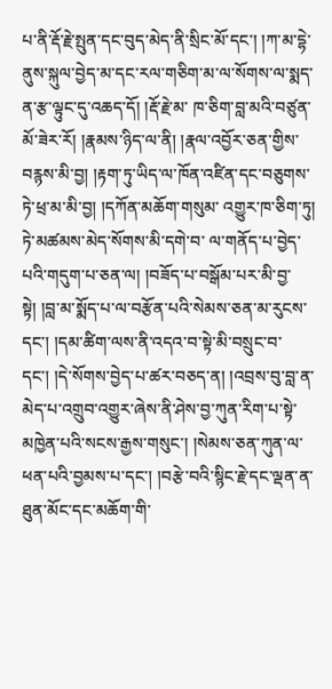པ་ནི་རྡོ་རྗེ་སྤུན་དང་བུད་མེད་ནི་སྲིང་མོ་དང་། །ཀ་མ་དྷེ་ནུས་སྐུལ་བྱེད་མ་དང་རལ་གཅིག་མ་ལ་སོགས་ལ་སྨད་ན་རྩ་ལྟུང་དུ་འཆད་དོ། །རྡོ་རྗེ་མ་ ཁ་ཅིག་བླ་མའི་བཙུན་མོ་ཟེར་རོ། །རྣམས་ཉིད་ལ་ནི། །རྣལ་འབྱོར་ཅན་གྱིས་བརྙས་མི་བྱ། །རྟག་ཏུ་ཡིད་ལ་ཁོན་འཛིན་དང་བཅུགས་ཏེ་ཕྲ་མ་མི་བྱ། །དཀོན་མཆོག་གསུམ་ འགྱུར་ཁ་ཅིག་ཏུ། ཏེ་མཚམས་མེད་སོགས་མི་དགེ་བ་ ལ་གནོད་པ་བྱེད་པའི་གདུག་པ་ཅན་ལ། །བཟོད་པ་བསྒོམ་པར་མི་བྱ་སྟེ། །བླ་མ་སྨོད་པ་ལ་བརྩོན་པའི་སེམས་ཅན་མ་རུངས་དང་། །དམ་ཚིག་ལས་ནི་འདའ་བ་སྟེ་མི་བསྲུང་བ་དང་། །དེ་སོགས་བྱེད་པ་ཚར་བཅད་ན། །འབྲས་བུ་བླ་ན་མེད་པ་འགྲུབ་འགྱུར་ཞེས་ནི་ཤེས་བྱ་ཀུན་རིག་པ་སྟེ་མཁྱེན་པའི་སངས་རྒྱས་གསུང་། །སེམས་ཅན་ཀུན་ལ་ཕན་པའི་བྱམས་པ་དང་། །བརྩེ་བའི་སྙིང་རྗེ་དང་ལྡན་ན་ཐུན་མོང་དང་མཆོག་གི་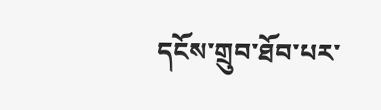དངོས་གྲུབ་ཐོབ་པར་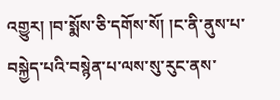འགྱུར། །བ་སྨོས་ཅི་དགོས་སོ། །ང་ནི་ནུས་པ་བསྐྱེད་པའི་བསྙེན་པ་ལས་སུ་རུང་ནས་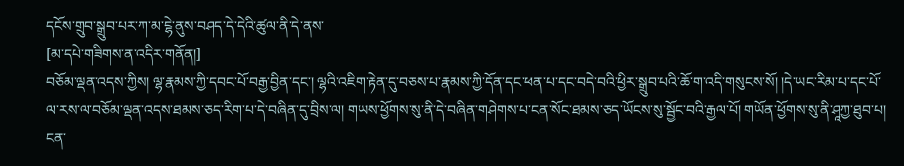དངོས་གྲུབ་སྒྲུབ་པར་ཀ་མ་ངྷེ་ནུས་བཤད་དེ་དེའི་ཚུལ་ནི་དེ་ནས་
[མ་དཔེ་གཟིགས་ན་འདིར་གནོན།]
བཅོམ་ལྡན་འདས་ཀྱིས། ལྷ་རྣམས་ཀྱི་དབང་པོ་བརྒྱ་བྱིན་དང་། ལྷའི་འཇིག་རྟེན་དུ་བཅས་པ་རྣམས་ཀྱི་དོན་དང་ཕན་པ་དང་བདེ་བའི་ཕྱིར་སྒྲུབ་པའི་ཆོ་ག་འདི་གསུངས་སོ། །དེ་ཡང་རིམ་པ་དང་པོ་ལ་རས་ལ་བཅོམ་ལྡན་འདས་ཐམས་ཅད་རིག་པ་དེ་བཞིན་དུ་བྲིས་ལ། གཡས་ཕྱོགས་སུ་ནི་དེ་བཞིན་གཤེགས་པ་ངན་སོང་ཐམས་ཅད་ཡོངས་སུ་སྦྱོང་བའི་རྒྱལ་པོ། གཡོན་ཕྱོགས་སུ་ནི་ཤཱཀྱ་ཐུབ་པ། ངན་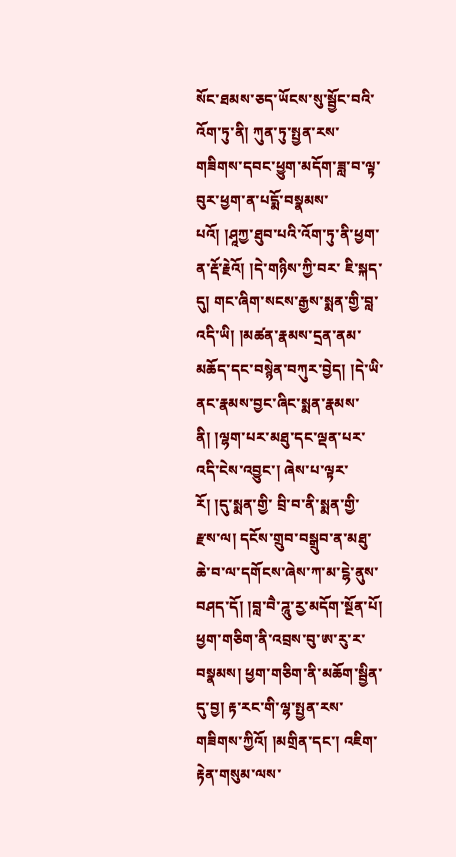སོང་ཐམས་ཅད་ཡོངས་སུ་སྦྱོང་བའི་འོག་ཏུ་ནི། ཀུན་ཏུ་སྤྱན་རས་གཟིགས་དབང་ཕྱུག་མདོག་ཟླ་བ་ལྟ་བུར་ཕྱག་ན་པདྨོ་བསྣམས་པའོ། །ཤཱཀྱ་ཐུབ་པའི་འོག་ཏུ་ནི་ཕྱག་ན་རྡོ་རྗེའོ། །དེ་གཉིས་ཀྱི་བར་ ཇི་སྐད་དུ། གང་ཞིག་སངས་རྒྱས་སྨན་གྱི་བླ་འདི་ཡི། །མཚན་རྣམས་དྲན་ནམ་མཆོད་དང་བསྙེན་བཀུར་བྱེད། །དེ་ཡི་ནང་རྣམས་བྱང་ཞིང་སྨན་རྣམས་ནི། །ལྷག་པར་མཐུ་དང་ལྡན་པར་འདི་ངེས་འབྱུང་། ཞེས་པ་ལྟར་རོ། །དུ་སྨན་གྱི་ བྲི་བ་ནི་སྨན་གྱི་རྫས་ལ། དངོས་གྲུབ་བསྒྲུབ་ན་མཐུ་ཆེ་བ་ལ་དགོངས་ཞེས་ཀ་མ་ངྷེ་ནུས་བཤད་དོ། །བླ་བཻ་ཌཱུ་རྱ་མདོག་སྔོན་པོ། ཕྱག་གཅིག་ནི་འབྲས་བུ་ཨ་རུ་ར་བསྣམས། ཕྱག་གཅིག་ནི་མཆོག་སྦྱིན་དུ་བྱ། རྟ་རང་གི་ལྷ་སྤྱན་རས་གཟིགས་ཀྱིའོ། །མགྲིན་དང་། འཇིག་རྟེན་གསུམ་ལས་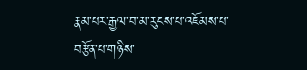རྣམ་པར་རྒྱལ་བ་མ་རུངས་པ་འཇོམས་པ་བརྩོན་པ་གཉིས་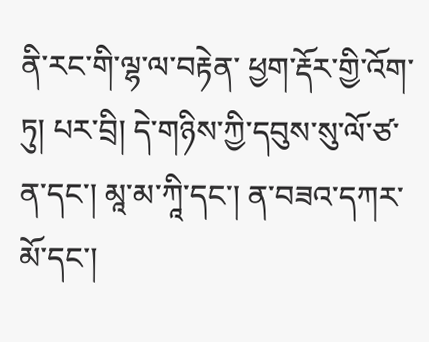ནི་རང་གི་ལྷ་ལ་བརྟེན་ ཕྱག་རྡོར་གྱི་འོག་ཏུ། པར་བྲི། དེ་གཉིས་ཀྱི་དབུས་སུ་ལོ་ཙ་ན་དང་། མཱ་མ་ཀཱི་དང་། ན་བཟའ་དཀར་མོ་དང་།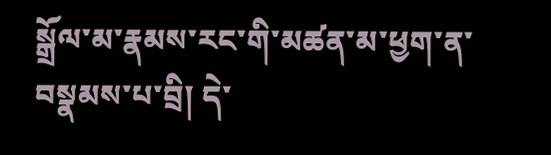སྒྲོལ་མ་རྣམས་རང་གི་མཚན་མ་ཕྱག་ན་བསྣམས་པ་བྲི། དེ་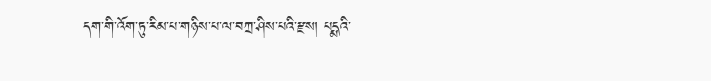དག་གི་འོག་ཏུ་རིམ་པ་གཉིས་པ་ལ་བཀྲ་ཤིས་པའི་རྫས། པདྨའི་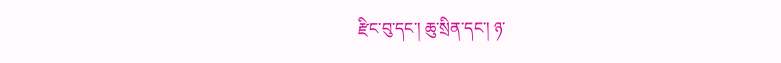རྫིང་བུ་དང་། ཆུ་སྲིན་དང་། ཉ་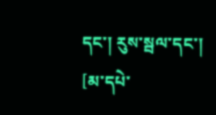དང་། རུས་སྦལ་དང་།
[མ་དཔེ་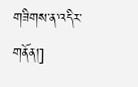གཟིགས་ན་འདིར་གནོན།]